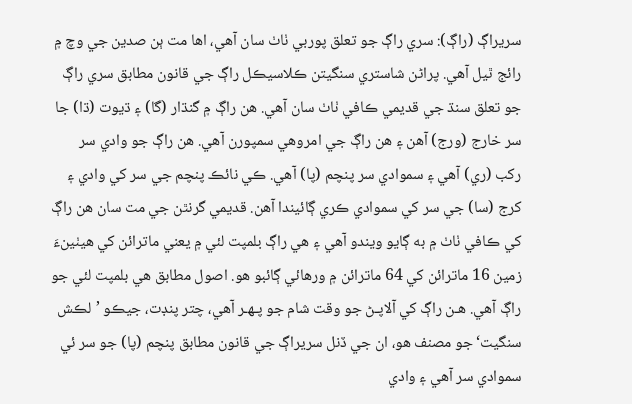سريراڳ (راڳ): سري راڳ جو تعلق پوربي ٺاٺ سان آهي، اها مت ٻن صدين جي وچ ۾ رائج ٿيل آهي. پراڻن شاستري سنگيتن ڪلاسيڪل راڳ جي قانون مطابق سري راڳ جو تعلق سنڌ جي قديمي ڪافي ٺاٺ سان آهي. هن راڳ ۾ گنڌار (گا) ۽ ڌيوت (ڌا) جا سر خارج (ورج) آهن ۽ هن راڳ جي امروهي سمپورن آهي. هن راڳ جو وادي سر رکب (ري) آهي ۽ سموادي سر پنچم (پا) آهي. ڪي نائڪ پنچم جي سر کي وادي ۽ کرج (سا) جي سر کي سموادي ڪري ڳائيندا آهن. قديمي گرنٿن جي مت سان هن راڳ کي ڪافي ٺاٺ ۾ به ڳايو ويندو آهي ۽ هي راڳ بلمپت لئي ۾ يعني ماترائن کي هيٺينءَ زمين 16 ماترائن کي 64 ماترائن ۾ ورهائي ڳائبو هو. اصول مطابق هي بلمپت لئي جو راڳ آهي. هـن راڳ کي آلاپـڻ جو وقت شام جو پـهـر آهي، چتر پنڊت، جيڪو ’لڪش سنگيت‘ جو مصنف هو، ان جي ڏنل سريراڳ جي قانون مطابق پنچم (پا) جو سر ئي سموادي سر آهي ۽ وادي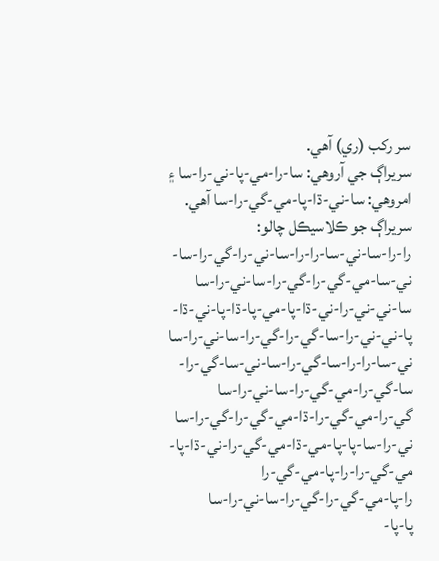سر رکب (ري) آهي.
سريراڳ جي آروهي: سا-را-مي-پا-ني-را-سا ۽ امروهي: سا-ني-ڌا-پا-مي-گي-را-سا آهي.
سريراڳ جو ڪلاسيڪل چالو:
را-را-سا-ني-سا-را-را-سا-ني-را-گي-را-سا-ني-سا-مي-گي-را-گي-را-سا-ني-را-سا
سا-ني-ني-را-ني-ڌا-پا-مي-پا-ڌا-پا-ني-ڌا-پا-ني-ني-را-سا-گي-را-گي-را-سا-ني-را-سا
ني-سا-را-را-سا-گي-را-سا-ني-سا-گي-را-سا-گي-را-مي-گي-را-سا-ني-را-سا
گي-را-مي-گي-را-ڌا-مي-گي-را-گي-را-سا
ني-را-سا-پا-پا-مي-ڌا-مي-گي-را-ني-ڌا-پا-مي-گي-را-را-پا-مي-گي-را
را-پا-مي-گي-را-گي-را-سا-ني-را-سا
پا-پا-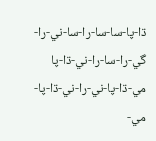ڌا-پا-سا-سا-را-سا-ني-را-گي-را-سا-را-ني-ڌا-پا
مي-ڌا-پا-ني-را-ني-ڌا-پا-مي-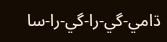ڌامي-گي-را-گي-را-سا